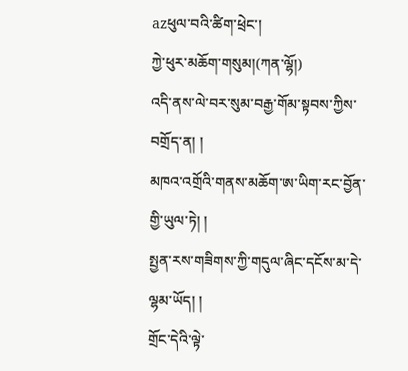azཕུལ་བའི་ཚིག་ཕྲེང་།
ཀྱེ་ཕུར་མཆོག་གསུམ།(ཀན་ལྷོ།)
འདི་ནས་ལེ་བར་སུམ་བརྒྱ་གོམ་སྟབས་ཀྱིས་བགྲོད་ན། །
མཁའ་འགྲོའི་གནས་མཆོག་ཨ་ཡིག་རང་བྱོན་གྱི་ཡུལ་ཏེ། །
སྤྱན་རས་གཟིགས་ཀྱི་གདུལ་ཞིང་དངོས་མ་དེ་ལྷམ་ཡོད། །
གྲོང་དེའི་ལྟེ་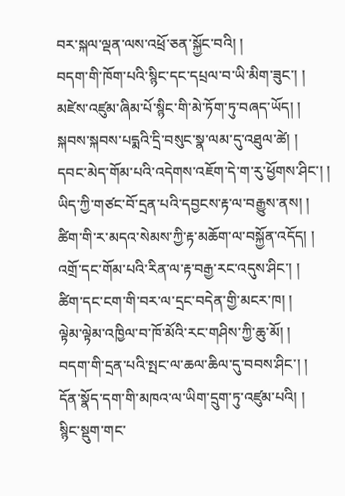བར་སྐལ་ལྡན་ལས་འཕྲོ་ཅན་སྐྱོང་བའི། །
བདག་གི་ཁོག་པའི་སྙིང་དང་དཔྲལ་བ་ཡི་མིག་ཟུང་། །
མཛེས་འཛུམ་ཞིམ་པོ་སྙིང་གི་མེ་ཏོག་ཏུ་བཞད་ཡོད། །
སྐབས་སྐབས་པདྨའི་དྲི་བསུང་སྣ་ལམ་དུ་འཐུལ་ཚེ། །
དབང་མེད་གོམ་པའི་འདེགས་འཇོག་དེ་ག་རུ་ཕྱོགས་ཤིང་། །
ཡིད་ཀྱི་གཙང་བོ་དྲན་པའི་དབྱངས་རྟ་ལ་བརྒྱུས་ནས། །
ཚིག་གི་ར་མདའ་སེམས་ཀྱི་རྟ་མཆོག་ལ་བསྐྱོན་འདོད། །
འགྲོ་དང་གོམ་པའི་རིན་ལ་རྟ་བརྒྱ་རང་འདུས་ཤིང་། །
ཚིག་དང་ངག་གི་བར་ལ་དྲང་བདེན་གྱི་མངར་ཁ། །
ལྟེམ་ལྟེམ་འཁྱིལ་བ་ཁོ་མོའི་རང་གཤིས་ཀྱི་ཆུ་མོ། །
བདག་གི་དྲན་པའི་སྤང་ལ་ཆལ་ཆིལ་དུ་བབས་ཤིང་། །
དོན་སྣོད་དག་གི་མཁའ་ལ་ཡིག་དྲུག་ཏུ་འཛུམ་པའི། །
སྙིང་སྡུག་གང་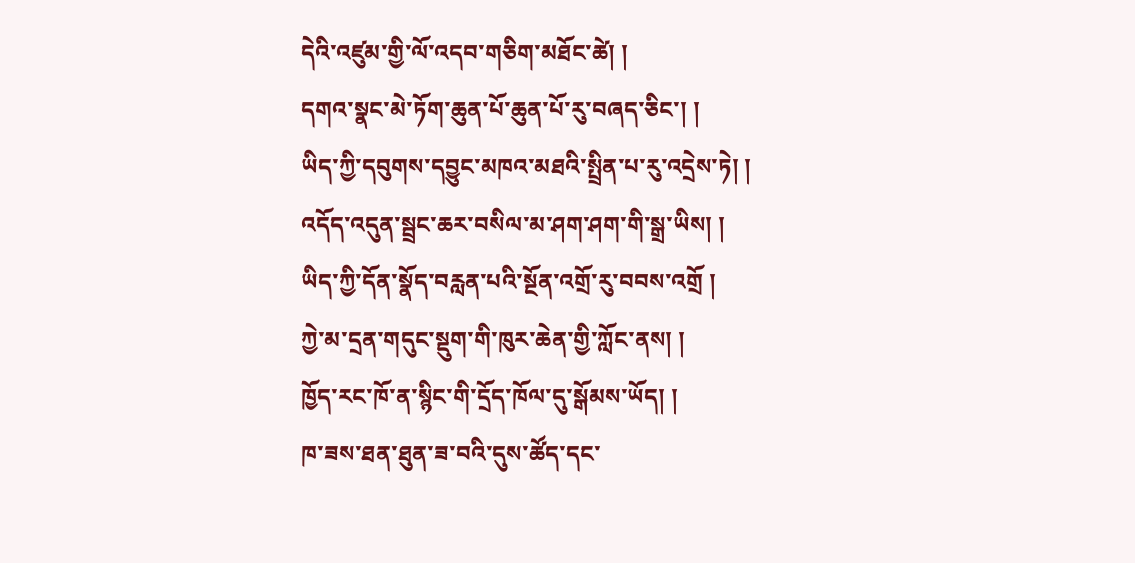དེའི་འཛུམ་གྱི་ལོ་འདབ་གཅིག་མཐོང་ཚེ། །
དགའ་སྣང་མེ་ཏོག་ཆུན་པོ་ཆུན་པོ་རུ་བཞད་ཅིང་། །
ཡིད་ཀྱི་དབུགས་དབྱུང་མཁའ་མཐའི་སྤྲིན་པ་རུ་འདྲེས་ཏེ། །
འདོད་འདུན་སྦྲང་ཆར་བསིལ་མ་ཤག་ཤག་གི་སྒྲ་ཡིས། །
ཡིད་ཀྱི་དོན་སྣོད་བརླན་པའི་སྔོན་འགྲོ་རུ་བབས་འགྲོ །
ཀྱེ་མ་དྲན་གདུང་སྡུག་གི་ཁུར་ཆེན་གྱི་ཀློང་ནས། །
ཁྱོད་རང་ཁོ་ན་སྙིང་གི་དྲོད་ཁོལ་དུ་སྒོམས་ཡོད། །
ཁ་ཟས་ཐན་ཐུན་ཟ་བའི་དུས་ཚོད་དང་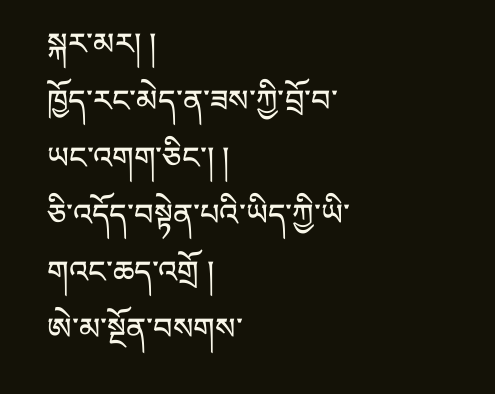སྐར་མར། །
ཁྱོད་རང་མེད་ན་ཟས་ཀྱི་བྲོ་བ་ཡང་འགག་ཅིང་། །
ཅི་འདོད་བསྟེན་པའི་ཡིད་ཀྱི་ཡི་གའང་ཆད་འགྲོ །
ཨེ་མ་སྔོན་བསགས་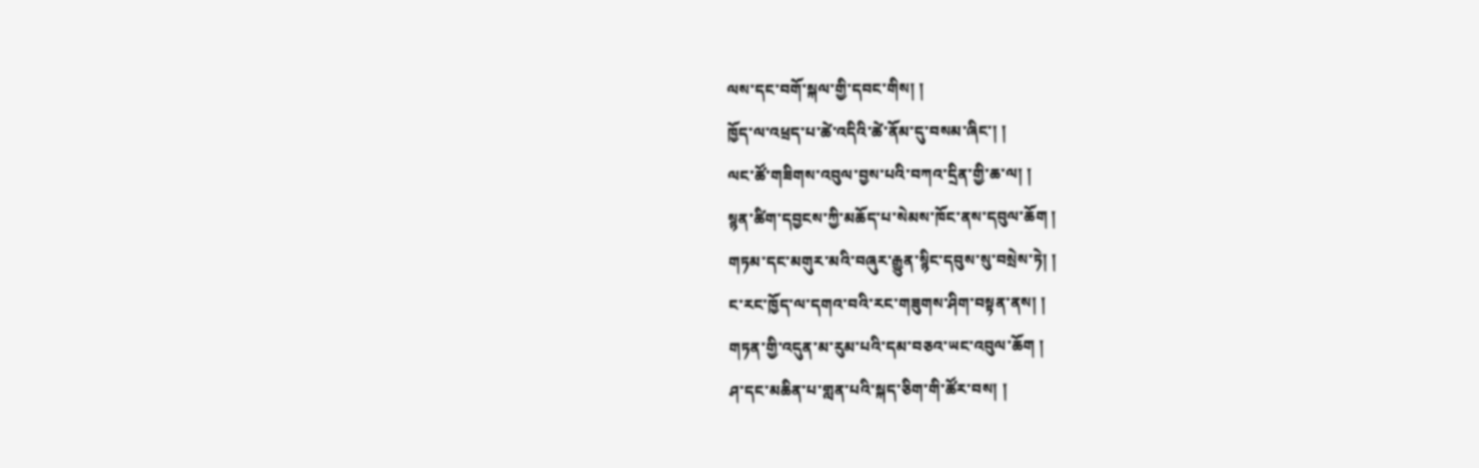ལས་དང་བགོ་སྐལ་གྱི་དབང་གིས། །
ཁྱོད་ལ་འཕྲད་པ་ཚེ་འདིའི་ཚེ་ནོམ་དུ་བསམ་ཞིང་། །
ལང་ཚོ་གཟིགས་འབུལ་བྱས་པའི་བཀའ་དྲིན་གྱི་ཆ་ལ། །
སྙན་ཚིག་དབྱངས་ཀྱི་མཆོད་པ་སེམས་ཁོང་ནས་དབུལ་ཆོག །
གཏམ་དང་མགུར་མའི་བཞུར་རྒྱུན་སྙིང་དབུས་སུ་བསྲེས་ཏེ། །
ང་རང་ཁྱོད་ལ་དགའ་བའི་རང་གཟུགས་ཤིག་བསྟན་ནས། །
གཏན་གྱི་འདུན་མ་རུམ་པའི་དམ་བཅའ་ཡང་འབུལ་ཆོག །
ཤ་དང་མཆིན་པ་གླན་པའི་སྐད་ཅིག་གི་ཚོར་བས། །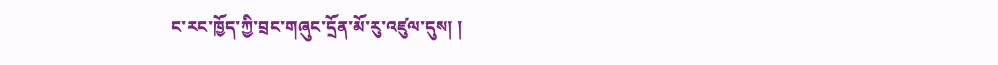ང་རང་ཁྱོད་ཀྱི་བྲང་གཞུང་དྲོན་མོ་རུ་འཛུལ་དུས། །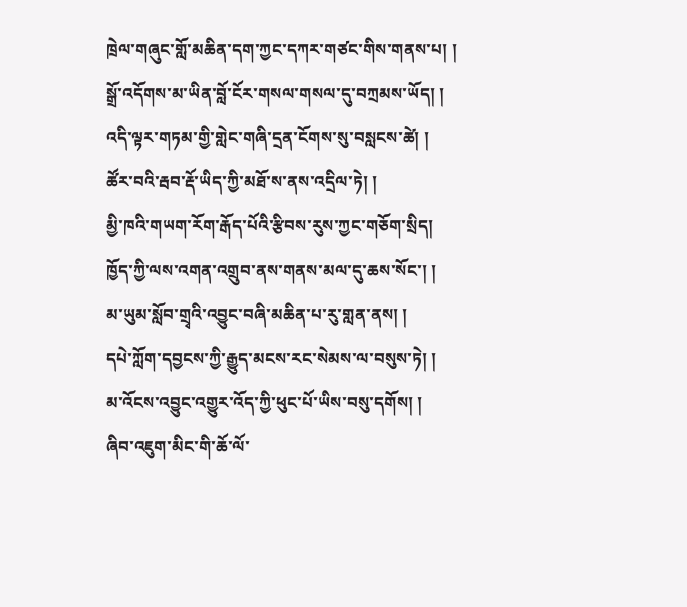ཁྲེལ་གཞུང་གློ་མཆིན་དག་ཀྱང་དཀར་གཙང་གིས་གནས་པ། །
སྒྲོ་འདོགས་མ་ཡིན་བློ་ངོར་གསལ་གསལ་དུ་བཀྲམས་ཡོད། །
འདི་ལྟར་གཏམ་གྱི་གླེང་གཞི་དྲན་ངོགས་སུ་བསླངས་ཚེ། །
ཚོར་བའི་རྦབ་རྡོ་ཡིད་ཀྱི་མཐོ་ས་ནས་འདྲིལ་ཏེ། །
མྱི་ཁའི་གཡག་རོག་རྒོད་པོའི་རྩིབས་རུས་ཀྱང་གཅོག་སྲིད།
ཁྱོད་ཀྱི་ལས་འགན་འགྲུབ་ནས་གནས་མལ་དུ་ཆས་སོང་། །
མ་ཡུམ་སློབ་གྲྭའི་འབྱུང་བཞི་མཆིན་པ་རུ་གླན་ནས། །
དཔེ་ཀློག་དབྱངས་ཀྱི་རྒྱུད་མངས་རང་སེམས་ལ་བསུས་ཏེ། །
མ་འོངས་འབྱུང་འགྱུར་འོད་ཀྱི་ཕུང་པོ་ཡིས་བསུ་དགོས། །
ཞིབ་འཇུག་མིང་གི་ཆོ་ལོ་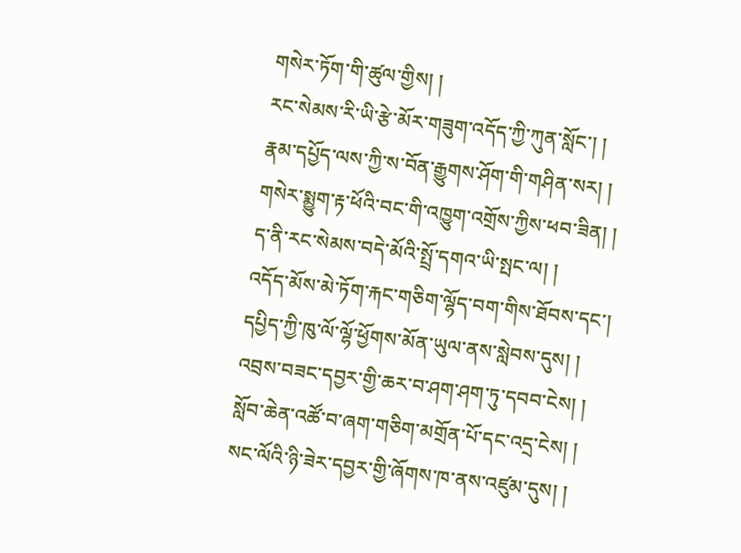གསེར་ཏོག་གི་ཚུལ་གྱིས། །
རང་སེམས་རི་ཡི་རྩེ་མོར་གཟུག་འདོད་ཀྱི་ཀུན་སློང་། །
རྣམ་དཔྱོད་ལས་ཀྱི་ས་བོན་རྒྱུགས་ཤོག་གི་གཤིན་སར། །
གསེར་སྨྱུག་རྟ་ཕོའི་བང་གི་འཁྱུག་འགྲོས་ཀྱིས་ཕབ་ཟིན། །
ད་ནི་རང་སེམས་བདེ་མོའི་སྤྲོ་དགའ་ཡི་སྤང་ལ། །
འདོད་མོས་མེ་ཏོག་རྐང་གཅིག་ལྷོད་བག་གིས་ཐོབས་དང་།
དཔྱིད་ཀྱི་ཁུ་ལོ་ལྷོ་ཕྱོགས་མོན་ཡུལ་ནས་སླེབས་དུས། །
འབྲས་བཟང་དབྱར་གྱི་ཆར་བ་ཤག་ཤག་ཏུ་དབབ་ངེས། །
སློབ་ཆེན་འཚོ་བ་ཞག་གཅིག་མགྲོན་པོ་དང་འདྲ་ངེས། །
སང་ལོའི་ཉི་ཟེར་དབྱར་གྱི་ཞོགས་ཁ་ནས་འཛུམ་དུས། །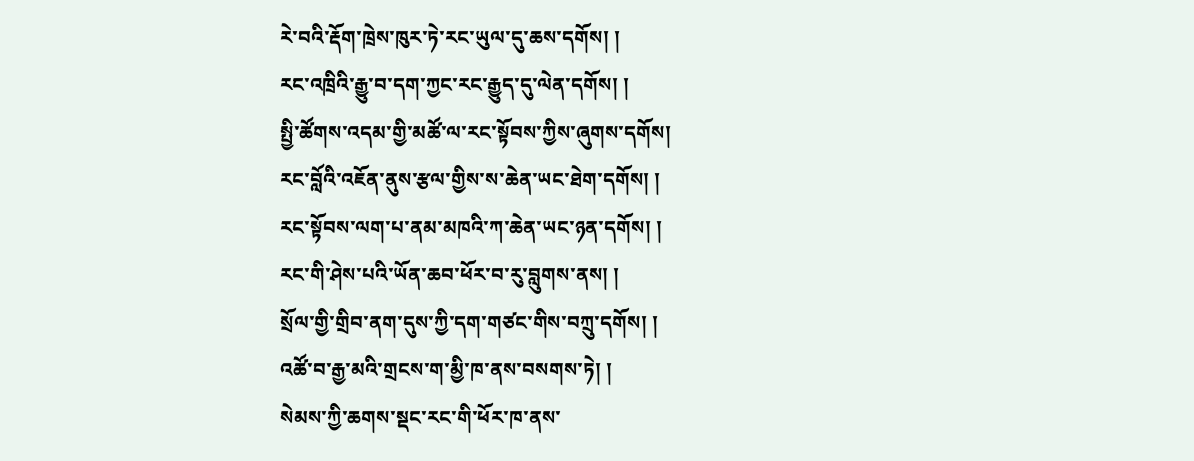རེ་བའི་རྡོག་ཁྲེས་ཁུར་ཏེ་རང་ཡུལ་དུ་ཆས་དགོས། །
རང་འཁྲིའི་རྒྱུ་བ་དག་ཀྱང་རང་རྒྱུད་དུ་ལེན་དགོས། །
སྤྱི་ཚོགས་འདམ་གྱི་མཚོ་ལ་རང་སྟོབས་ཀྱིས་ཞུགས་དགོས།
རང་བློའི་འཇོན་ནུས་རྩལ་གྱིས་ས་ཆེན་ཡང་ཐེག་དགོས། །
རང་སྟོབས་ལག་པ་ནམ་མཁའི་ཀ་ཆེན་ཡང་ཉན་དགོས། །
རང་གི་ཤེས་པའི་ཡོན་ཆབ་ཕོར་བ་རུ་བླུགས་ནས། །
སྲོལ་གྱི་གྲིབ་ནག་དུས་ཀྱི་དག་གཙང་གིས་བཀྲུ་དགོས། །
འཚོ་བ་རྒྱ་མའི་གྲངས་ག་མྱི་ཁ་ནས་བསགས་ཏེ། །
སེམས་ཀྱི་ཆགས་སྡང་རང་གི་ཕོར་ཁ་ནས་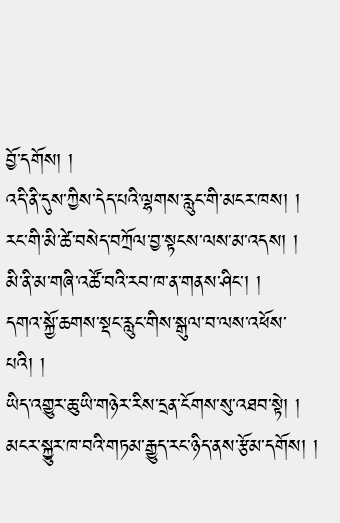བྱོ་དགོས། །
འདི་ནི་དུས་ཀྱིས་དེད་པའི་ལྷགས་རླུང་གི་མངར་ཁས། །
རང་གི་མི་ཚེ་བསེད་བཀྲོལ་བྱ་སྟངས་ལས་མ་འདས། །
མི་ནི་མ་གཞི་འཚོ་བའི་རབ་ཁ་ན་གནས་ཤིང་། །
དགའ་སྐྱོ་ཆགས་སྡང་རླུང་གིས་སྒུལ་བ་ལས་འཕོས་པའི། །
ཡིད་འགྱུར་ཆུ་ཡི་གཉེར་རིས་དྲན་ངོགས་སུ་འཐབ་སྟེ། །
མངར་སྐྱུར་ཁ་བའི་གཏམ་རྒྱུད་རང་ཉིད་ནས་རྩོམ་དགོས། །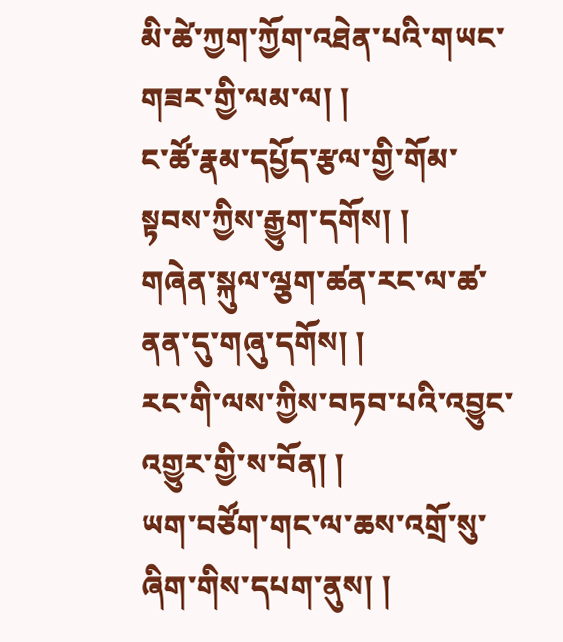མི་ཚེ་ཀྱག་ཀྱོག་འཐེན་པའི་གཡང་གཟར་གྱི་ལམ་ལ། །
ང་ཚོ་རྣམ་དཔྱོད་རྩལ་གྱི་གོམ་སྟབས་ཀྱིས་རྒྱུག་དགོས། །
གཞེན་སྐུལ་ལྕག་ཚན་རང་ལ་ཚ་ནན་དུ་གཞུ་དགོས། །
རང་གི་ལས་ཀྱིས་བཏབ་པའི་འབྱུང་འགྱུར་གྱི་ས་བོན། །
ཡག་བཙོག་གང་ལ་ཆས་འགྲོ་སུ་ཞིག་གིས་དཔག་ནུས། །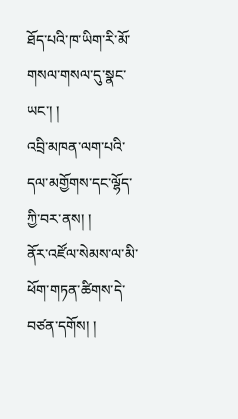ཐོད་པའི་ཁ་ཡིག་རི་མོ་གསལ་གསལ་དུ་སྣང་ཡང་། །
འབྲི་མཁན་ལག་པའི་དལ་མགྱོགས་དང་ལྷོད་ཀྱི་བར་ནས། །
ནོར་འཛོལ་སེམས་ལ་མི་ཕོག་གཏན་ཚིགས་དེ་བཙན་དགོས། །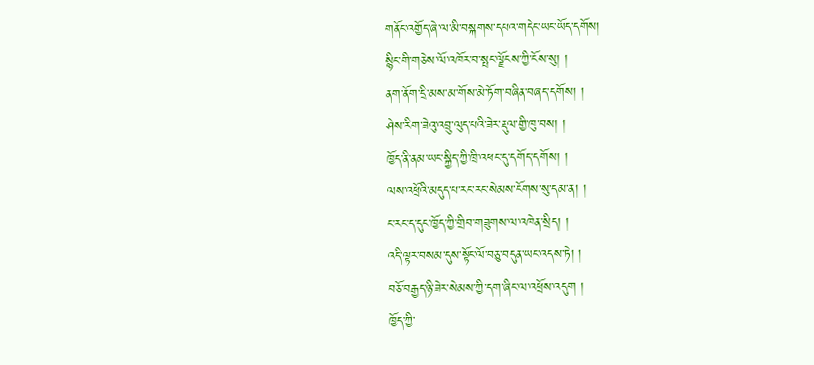གནོང་འགྱོད་ཞེ་ལ་མི་བསྐགས་དཔའ་གདེང་ཡང་ཡོད་དགོས།
སྙིང་གི་གཅེས་ལོ་འཁོར་བ་སྤང་ལྗོངས་ཀྱི་ངོས་སུ། །
ནག་ནོག་དྲི་མས་མ་གོས་མེ་ཏོག་བཞིན་བཞད་དགོས། །
ཤེས་རིག་ཟེའུ་འབྲུ་ལུད་པའི་ཟེར་རྡུལ་གྱི་ཁུ་བས། །
ཁྱོད་ནི་ནམ་ཡང་སྐྱིད་ཀྱི་ཁྲི་འཕང་དུ་དགོད་དགོས། །
ལས་འཕྲོའི་མདུད་པ་རང་རང་སེམས་ངོགས་སུ་དམ་ན། །
ང་རང་ད་དུང་ཁྱོད་ཀྱི་གྲིབ་གཟུགས་ལ་འཁེན་སྲིད། །
འདི་ལྟར་བསམ་དུས་སྟོང་ལོ་བཅུ་བདུན་ཡང་འདས་ཏེ། །
བཅོ་བརྒྱད་ཉི་ཟེར་སེམས་ཀྱི་དག་ཞིང་ལ་འཕྲོས་འདུག །
ཁྱོད་ཀྱི་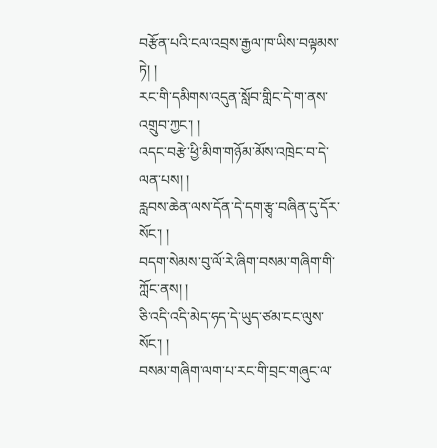བརྩོན་པའི་ངལ་འབྲས་རྒྱལ་ཁ་ཡིས་བལྟམས་ཏེ། །
རང་གི་དམིགས་འདུན་སློབ་གླིང་དེ་ག་ནས་འགྲུབ་ཀྱང་། །
འདང་བརྩེ་ཕྱི་མིག་གཉོམ་མོས་འཁྲེང་བ་དེ་ལན་པས། །
རླབས་ཆེན་ལས་དོན་དེ་དག་རྩྭ་བཞིན་དུ་དོར་སོང་། །
བདག་སེམས་བུ་ལོ་རེ་ཞིག་བསམ་གཞིག་གི་ཀློང་ནས། །
ཅི་འདི་འདི་མེད་ཧད་དེ་ཡུད་ཙམ་ངང་ལུས་སོང་། །
བསམ་གཞིག་ལག་པ་རང་གི་བྲང་གཞུང་ལ་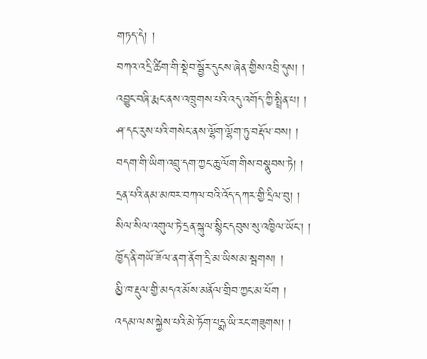གཏད་དེ། །
བཀའ་འདྲི་ཚིག་གི་སྡེབ་སྦྱོར་དུངས་ཞེན་གྱིས་འབྲི་དུས། །
འབྱུང་བཞི་རྨང་ནས་འཁྲུགས་པའི་འདུ་འགོད་ཀྱི་སྤྲིན་པ། །
ཤ་དང་རུས་པའི་གསེང་ནས་ལྷོག་ལྷོག་ཏུ་བརྡོལ་བས། །
བདག་གི་ཡིག་འབྲུ་དག་ཀྱང་ཆུ་ལོག་གིས་བསྣུབས་ཏེ། །
དྲན་པའི་ནམ་མཁར་བཀལ་བའི་འོད་དཀར་གྱི་དྲིལ་བུ། །
སིལ་སིལ་འགུལ་ཏེ་དྲན་སྐུལ་སྙིང་དབུས་སུ་འཁྱིལ་ཡོང་། །
ཁྱོད་ནི་གཡོ་ཟོལ་ནག་ནོག་དྲི་མ་ཡིས་མ་སྦགས། །
མྱི་ཁ་རྡུལ་གྱི་མདའ་མོས་མནོལ་གྲིབ་ཀྱང་མ་ཕོག །
འདམ་ལས་སྐྱེས་པའི་མེ་ཏོག་པདྨ་ཡི་རང་གཟུགས། །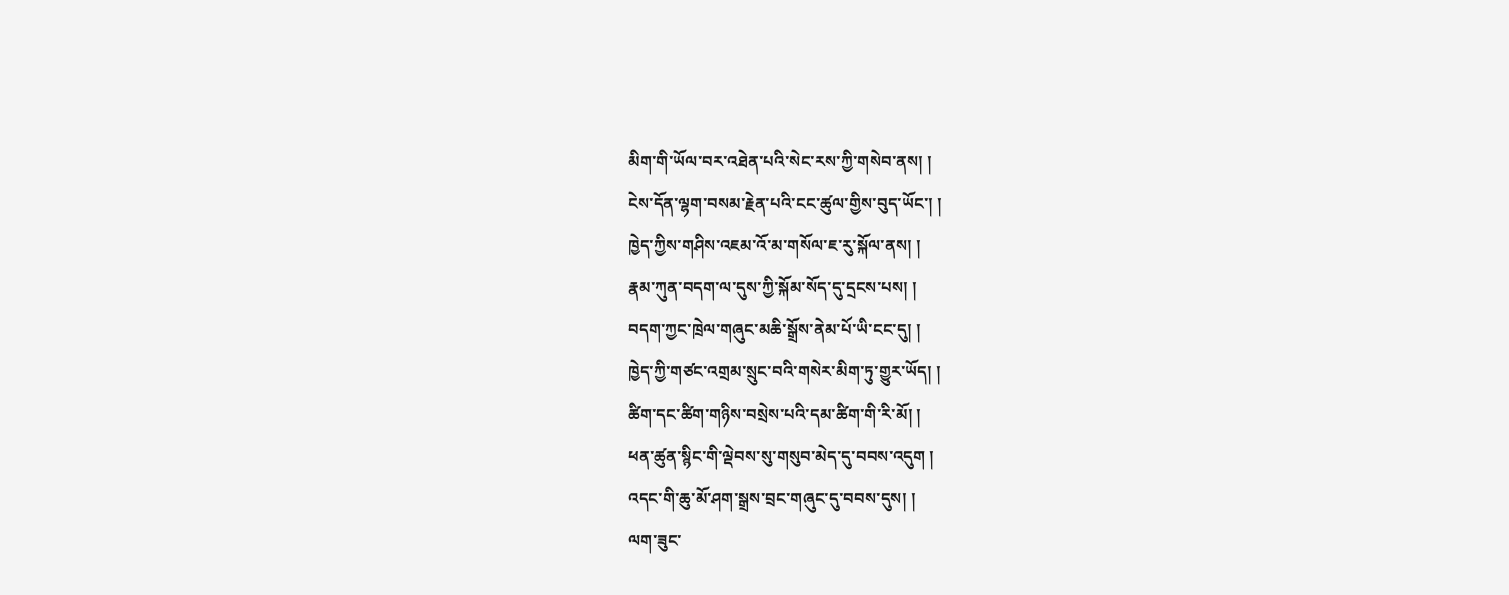མིག་གི་ཡོལ་བར་འཐེན་པའི་སེང་རས་ཀྱི་གསེབ་ནས། །
ངེས་དོན་ལྷག་བསམ་རྗེན་པའི་ངང་ཚུལ་གྱིས་བུད་ཡོང་། །
ཁྱེད་ཀྱིས་གཤིས་འཇམ་འོ་མ་གསོལ་ཇ་རུ་སྐོལ་ནས། །
རྣམ་ཀུན་བདག་ལ་དུས་ཀྱི་སྐོམ་སོད་དུ་དྲངས་པས། །
བདག་ཀྱང་ཁྲེལ་གཞུང་མཆི་སྒྲོས་ནེམ་པོ་ཡི་ངང་དུ། །
ཁྱེད་ཀྱི་གཙང་འགྲམ་སྲུང་བའི་གསེར་མིག་ཏུ་གྱུར་ཡོད། །
ཚིག་དང་ཚིག་གཉིས་བསྲེས་པའི་དམ་ཚིག་གི་རི་མོ། །
ཕན་ཚུན་སྙིང་གི་ལྡེབས་སུ་གསུབ་མེད་དུ་བབས་འདུག །
འདང་གི་ཆུ་མོ་ཤག་སྒྲས་བྲང་གཞུང་དུ་བབས་དུས། །
ལག་ཟུང་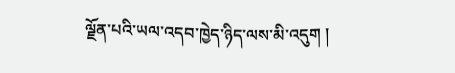ལྗོན་པའི་ཡལ་འདབ་ཁྱེད་ཉིད་ལས་མི་འདུག །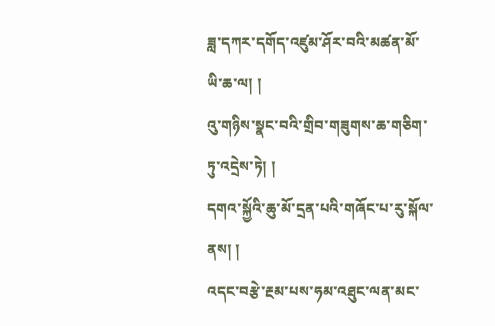ཟླ་དཀར་དགོད་འཛུམ་ཤོར་བའི་མཚན་མོ་ཡི་ཆ་ལ། །
འུ་གཉིས་སྣང་བའི་གྲིབ་གཟུགས་ཆ་གཅིག་ཏུ་འདྲེས་ཏེ། །
དགའ་སྐྱོའི་ཆུ་མོ་དྲན་པའི་གཞོང་པ་རུ་སྐོལ་ནས། །
འདང་བརྩེ་རྔམ་པས་ཧམ་འཐུང་ལན་མང་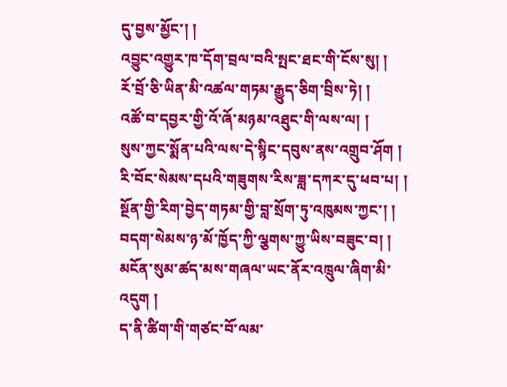དུ་བྱས་མྱོང་། །
འབྱུང་འགྱུར་ཁ་དོག་བྲལ་བའི་སྤང་ཐང་གི་ངོས་སུ། །
རོ་བྲོ་ཅི་ཡིན་མི་འཚལ་གཏམ་རྒྱུད་ཅིག་བྲིས་ཏེ། །
འཚོ་བ་དབྱར་གྱི་འོ་ཞོ་མཉམ་འཐུང་གི་ལས་ལ། །
སུས་ཀྱང་སྨོན་པའི་ལས་དེ་སྙིང་དབུས་ནས་འགྲུབ་ཤོག །
རི་བོང་སེམས་དཔའི་གཟུགས་རིས་ཟླ་དཀར་དུ་ཕབ་པ། །
སྔོན་གྱི་རིག་བྱེད་གཏམ་གྱི་བླ་སྲོག་ཏུ་འཁུམས་ཀྱང་། །
བདག་སེམས་ཉ་མོ་ཁྱོད་ཀྱི་ལྕགས་ཀྱུ་ཡིས་བཟུང་བ། །
མངོན་སུམ་ཚད་མས་གཞལ་ཡང་ནོར་འཁྲུལ་ཞིག་མི་འདུག །
ད་ནི་ཚིག་གི་གཙང་བོ་ལམ་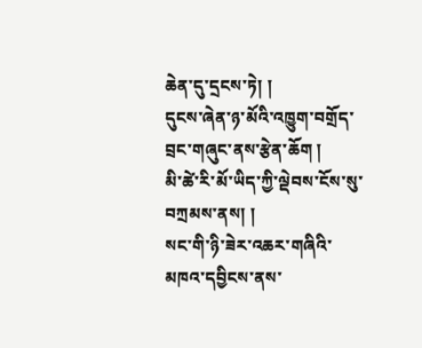ཆེན་དུ་དྲངས་ཏེ། །
དུངས་ཞེན་ཉ་མོའི་འཁྱུག་བགྲོད་བྲང་གཞུང་ནས་རྩེན་ཆོག །
མི་ཚེ་རི་མོ་ཡིད་ཀྱི་ལྡེབས་ངོས་སུ་བཀྲམས་ནས། །
སང་གི་ཉི་ཟེར་འཆར་གཞིའི་མཁའ་དབྱིངས་ནས་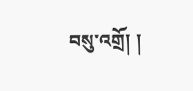བསུ་འགྲོ། །